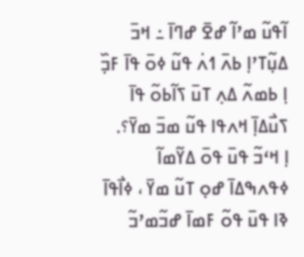ߊ߬ߟߎ߬ ߘߴߊ߬ ߝߐ߫ ߝߣߊ߫ ߸ ߞߏ߫ ߡߎ߲߬ߠߴߊ߲ ߕߍ߫ ߗߍ߭ ߟߎ߬ ߦߋ߫ ߟߊ߫ ߓߏ߲߰ ߊ߲ ߕߘߍ߬ ߡߍ߲ ߠߎ߫ ߖߊ߬ߕߋ߬ ߟߊ߫ ߖߎ߯ߡߊ߲߫ ߞߍߟߊ ߟߎ߬ ߘߏ߫ ߘߌ߫؟.
ߊ߲ ߞߵߏ߬ ߟߎ߫ ߟߋ߫ ߡߌ߬ߘߊ߬ ߦߟߍߒߡߊ߫ ߝߋ߲ ߠߎ߬ ߘߌ߫ ، ߦߊ߯ߟߊ߫ ߢߊ ߟߎ߫ ߟߋ߬ ߓߘߊ߫ ߝߏ߬ߘߴߏ߬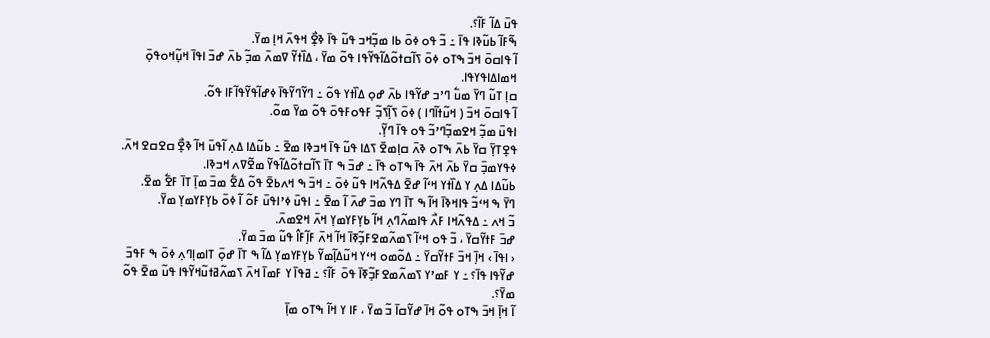ߟߎ߫ ߡߊ߬ ߓߊ߬؟.
ߒ߬ߓߊ߬ ߕߎ߬ߢߊ ߟߊ߫ ߸ ߏ߬ ߟߋ ߦߋ߫ ߕߊ ߘߏ߲߬ߞߏ ߟߎ߬ ߟߊ߫ ߢߐ߲߯ ߞߟߍ߫ ߞߊ߲ ߘߌ߫.
ߊ߬ ߟߊߛߋ߫ ߞߏ߫ ߒߠߋ ߦߋ߫ ߖߊ߬ߛߙߋ߬ߡߊ߬ߟߌ߬ߟߊ ߟߋ߬ ߘߌ߫ ، ߡߊ߰ߙߌ߬ ߜߘߍ߫ ߘߏ߲߬ ߕߍ߫ ߝߏ߫ ߊߟߊ߫ ߞߎ߲߬ߞߋߟߋ߲߫ ߞߘߊߡߊߟߌߟߊ.
ߛߊ߲ ߠߎ߬ ߣߌ߫ ߘߎ߱ ߣߴߏ ߝߌ߬ߟߊ ߕߍ߫ ߝߋ߲ ߡߊ߰ߙߌ ߟߋ߬ ߸ ߣߌ߬ߣߌ߬ߟߊ߫ ߦߝߊ߬ߟߌ߬ߟߊ߬ߓߊ ߟߋ߬.
ߊ߬ ߟߊߛߋ߫ ߞߏ߫ ( ߞߎ߬ߙߊ߬ߣߊ ) ߦߋ߫ ߖߊ߲߬ߖߏ߲߬ ߓߟߋߓߟߋ߫ ߟߋ߬ ߘߌ߫ ߘߋ߬.
ߊߟߎ߫ ߘߏ߲߬ ߞߐߘߏ߲߬ߣߴߏ߬ ߟߋ ߟߊ߫ ߣߌ߲߬.
ߟߐ߲ߠߌ߲߫ ߛߌ߫ ߕߍ߫ ߒߠߋ ߢߍ߫ ߛߊ߲ߘߐ߫ ߖߡߊ ߟߎ߬ ߟߊ߫ ߞߏߢߊ ߘߐ߫ ߸ ߕߎ߬ߡߊ ߡߍ߲ ߊ߬ߟߎ߫ ߞߊ߬ ߢߐ߲߯ ߛߐߛߐ ߞߍ߫.
ߦߟߌߘߏ߲߫ ߛߌ߫ ߕߍ߫ ߞߍ߫ ߟߊ߫ ߒߠߋ ߟߊ߫ ߸ ߝߏ߫ ߒ ߠߊ߫ ߖߊ߬ߛߙߋ߬ߡߊ߬ߟߌ߬ ߘߐ߬ߜߍ ߞߏߢߊ.
ߕߎ߬ߡߊ ߡߍ߲ ߌ ߡߊ߰ߙߌ ߞߵߊ߬ ߝߐ߫ ߡߟߍ߬ߞߊ ߟߎ߬ ߦߋ߫ ߸ ߞߏ߫ ߒ ߞߍߕߐ߫ ߟߋ߬ ߡߐ߱ ߘߏ߫ ߘߊ߲߫ ߠߊ߫ ߓߐ߱ ߘߐ߫.
ߣߌ߫ ߒ ߞߵߏ߬ ߟߊߞߢߊ߫ ߞߊ߬ ߒ ߠߊ߫ ߣߌ ߘߏ߫ ߝߍ߫ ߊ߬ ߘߐ߫ ߸ ߊߟߎ߫ ߦߴߊߟߎ߫ ߓߋ߬ ߊ߬ ߦߋ߫ ߕߌ߲ߓߌߘߌ߲ ߘߌ߫.
ߏ߬ ߞߍ ߸ ߡߟߍ߬ߞߊ ߓߍ߯ ߟߊߘߍ߬ߣߍ߲ ߞߊ߬ ߕߌ߲ߓߌߘߌ߲ ߞߍ߫ ߞߐߘߍ߫.
ߝߏ߫ ߓߙߌ߬ߛߌ߫ ، ߏ߬ ߟߋ ߞߵߊ߬ ߖߘߍ߬ߘߐߓߏ߲߬ߧߊ߫ ߞߊ߬ ߞߍ߫ ߓߊ߲߬ߓߊ߮ ߟߎ߬ ߘߏ߫ ߘߌ߫.
‹ ߊߟߊ߫ › ߞߊ߲߫ ߞߏ߫ ߓߙߌ߬ߛߌ߫ ߸ ߡߋ߬ߘߋ ߞߵߌ ߞߎ߬ߡߊ߲߬ߘߌ߬ ߕߌ߲ߓߌߘߌ߲ ߡߊ߬ ߒ ߠߊ߫ ߝߋ߲߫ ߠߊߘߊ߲ߣߍ߲ ߦߋ߫ ߒ ߓߟߏ߫ ߝߌ߬ߟߊ ߟߊ߫؟ ߸ ߌ ߓߘߴߌ ߖߘߍ߬ߘߐߓߏ߲߬ߧߊ߫ ߟߋ߫ ߓߊ߬؟ ߸ ߥߟߊ߫ ߌ ߓߘߊ߫ ߞߍ߫ ߖߘߍ߬ߥߙߎ߬ߞߌ߬ߟߊ ߟߎ߬ ߘߐ߫ ߟߋ߬ ߘߌ߫؟.
ߊ߬ ߞߊ߲߫ ߞߏ߫ ߒߠߋ ߟߋ߬ ߞߊ߫ ߝߌ߬ߛߊ߫ ߏ߬ ߘߌ߫ ، ߓߊ ߌ ߞߊ߬ ߒߠߋ ߘߊ߲߫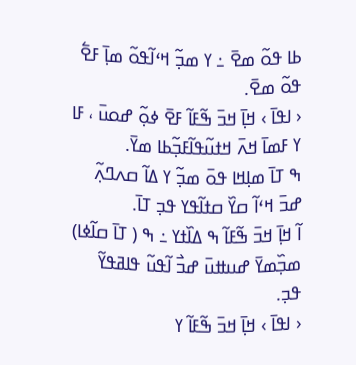ߕߊ ߟߋ߬ ߘߐ߫ ߸ ߌ ߘߏ߲߬ ߞߵߊ߬ߟߋ߬ ߘߊ߲߫ ߓߐ߱ ߟߋ߬ ߘߐ߫.
‹ ߊߟߊ߫ › ߞߊ߲߫ ߞߏ߫ ߒ߬ߓߊ߬ ߓߐ߫ ߦߋ߲߬ ߝߋߎ߫ ، ߓߊ ߌ ߓߘߊ߫ ߞߍ߫ ߞߙߎ߬ߟߊ߬ߓߏ߲߬ߕߊ ߘߌ߫.
ߒ ߠߊ߫ ߘߊ߲ߞߊ ߟߋ߫ ߘߏ߲߬ ߌ ߡߊ߬ ߛߍߣߍ߲߬ ߝߏ߫ ߞߵߊ߬ ߛߌ߰ ߛߙߊ߬ߟߌ ߟߏ߲ ߠߊ߫.
ߊ߬ ߞߊ߲߫ ߞߏ߫ ߒ߬ߓߊ߬ ߒ ߡߊ߰ߙߌ ߸ ߒ ( ߠߊ߫ ߛߊ߬ߦߊ) ߘߏ߲߰ߘߌ߫ ߝߎߚߎ߫ ߝߏ߯ ߊ߬ߟߎ߬ ߟߊߥߟߌ߬ ߟߏ߲.
‹ ߊߟߊ߫ › ߞߊ߲߫ ߞߏ߫ ߒ߬ߓߊ߬ ߌ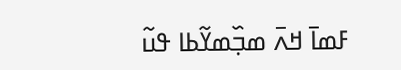ߓߘߊ߫ ߞߍ߫ ߘߏ߲߰ߘߌ߬ߕߊ ߟߎ߬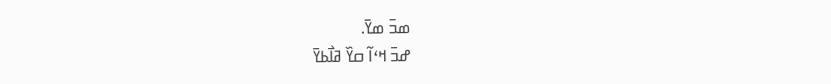ߘߏ߫ ߘߌ߫.
ߝߏ߫ ߞߵߊ߬ ߛߌ߰ ߥߊ߯ߕߌ߫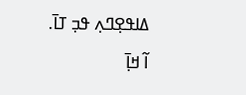ߡߊߟߐ߲ߣߍ߲ ߟߏ߲ ߠߊ߫.
ߊ߬ ߞߊ߲߫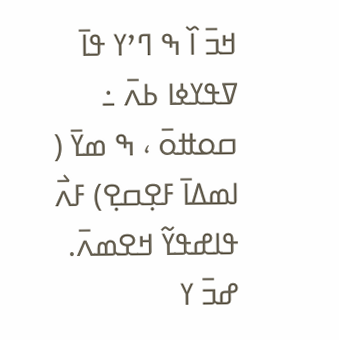ߞߏ߫ ߊ߰ ߒ ߣߴߌ ߟߊ߫ ߜߟߌߦߊ ߕߍ߫ ߸ ߛߋߚߋ߫ ، ߒ ߘߌ߫ ( ߊߘߡߊ߫ ߓߐ߲ߛߐ߲) ߓߍ߯ ߟߊߝߟߌ߬ ߞߐߘߍ߫.
ߝߏ߫ ߌ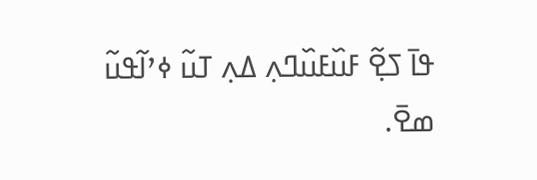ߟߊ߫ ߖߐ߲߬ ߓߎ߰ߓߎ߰ߣߍ߲ ߡߍ߲ ߠߎ߬ ߦߴߊ߬ߟߎ߬ ߘߐ߫.